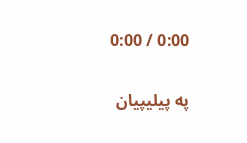0:00 / 0:00

په پیلیپیان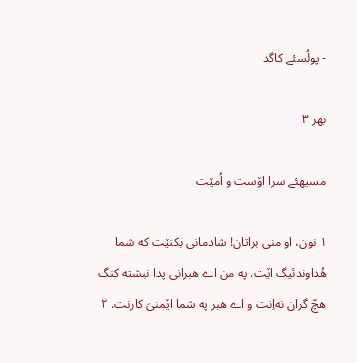- پولُسئے کاگد

بهر ۳

مسیهئے سرا اۆست و اُمێت

۱ نون، او منی براتان! شادمانی بکنێت که شما هُداوندئیگ اێت. په من اے هبرانی پدا نبشته کنگ هچّ گران نه‌اِنت و اے هبر په شما اێمنیَ کارنت. ۲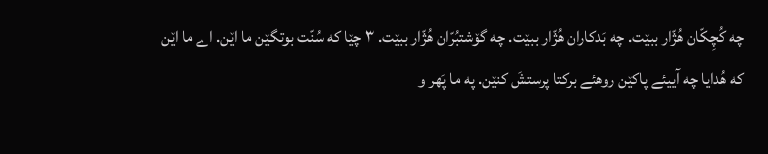چه کُچِکّان هُژّار ببێت. چه بَدکاران هُژّار ببێت. چه گۆشتبُرّان هُژّار ببێت. ۳ چێا که سُنّت بوتگێن ما اێن. اے ما اێن که هُدایا چه آییئے پاکێن روهئے برکتا پرستشَ کنێن. په ما پَهر و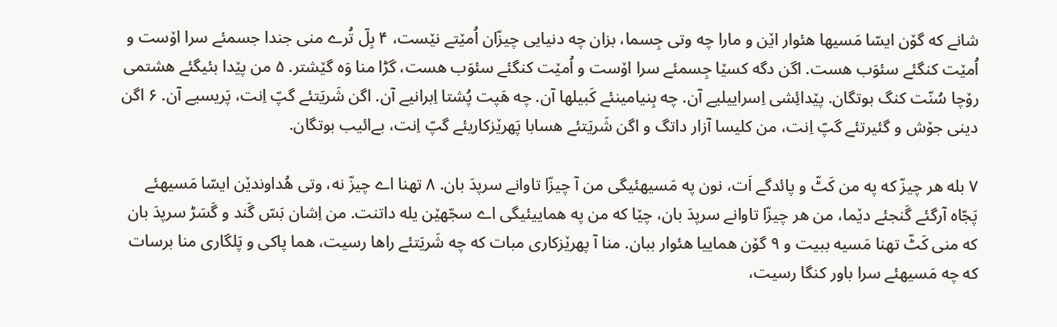شانے که گۆن ایسّا مَسیها هئوار اێن و مارا چه وتی جِسما، بزان چه دنیایی چیزّان اُمێتے نێست، ۴ بِلّ تُرے منی جندا جسمئے سرا اۆست و اُمێت کنگئے سئوَب هست. اگن دگه کسێا جِسمئے سرا اۆست و اُمێت کنگئے سئوَب هست، گڑا منا وَه گێشتر. ۵ من پێدا بئیگئے هشتمی رۆچا سُنّت کنگ بوتگان. پێدائِشی اِسراییلیے آن. چه بِنیامینئے کَبیلها آن. چه هَپت پُشتا اِبرانیے آن. اگن شَریَتئے گپّ اِنت، پَریسیے آن. ۶ اگن دینی جۆش و گئیرتئے گپّ اِنت، من کلیسا آزار داتگ و اگن شَریَتئے هسابا پَهرێزکاریئے گپّ اِنت، بےائیب بوتگان.

۷ بله هر چیزّ که په من کَٹّ و پائدگے اَت، نون په مَسیهئیگی من آ چیزّا تاوانے سرپدَ بان. ۸ تهنا اے چیزّ نه، وتی هُداوندێن ایسّا مَسیهئے پَجّاه آرگئے گَنجئے دێما، من هر چیزّا تاوانے سرپدَ بان، چێا که من په هماییئیگی اے سجّهێن یله داتنت. من اِشان بَسّ گَند و گَسَڑ سرپدَ بان که منی کَٹّ تهنا مَسیه ببیت و ۹ گۆن هماییا هئوار ببان. منا آ پهرێزکاری مبات که چه شَریَتئے راها رسیت، هما پاکی و پَلگاری منا برسات که چه مَسیهئے سرا باور کنگا رسیت،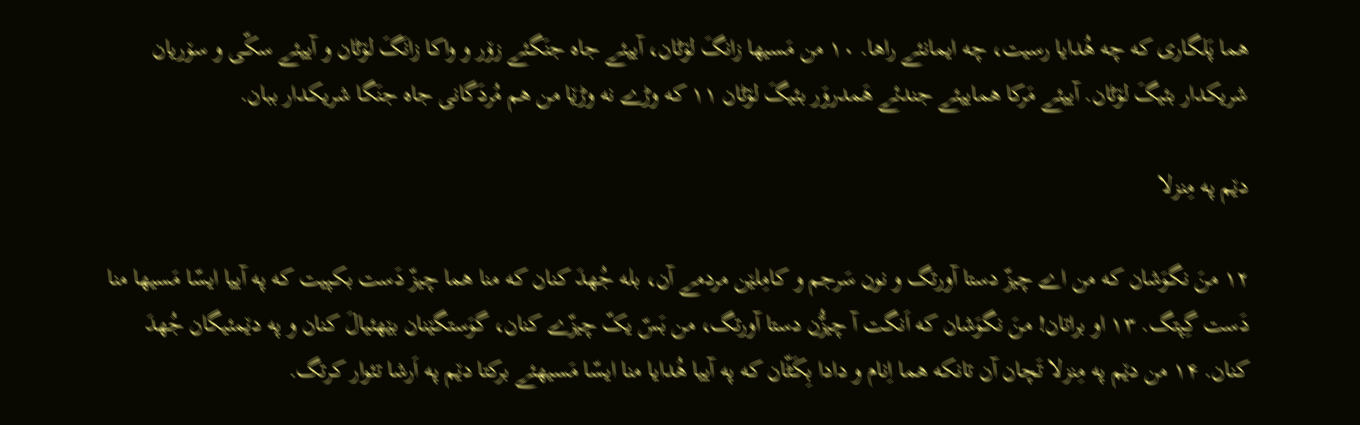هما پَلگاری که چه هُدایا رسیت، چه ایمانئے راها. ۱۰ من مَسیها زانگَ لۆٹان، آییئے جاه جنَگئے زۆر و واکا زانَگَ لۆٹان و آییئے سکّی و سۆریان شریکدار بئیگَ لۆٹان. آییئے مَرکا هماییئے جندئے هَمدروَر بئیگَ لۆٹان ۱۱ که وڑے نه وڑێا من هم مُردَگانی جاه جنَگا شریکدار ببان.

دێم په مِنزلا

۱۲ منَ نگوَشان که من اے چیزّ دستا آورتگ و نون سَرجم و کامِلێن مردمے آن، بله جُهدَ کنان که منا هما چیزّ دَست بکپیت که په آییا ایسّا مَسیها منا دَست گِپتگ. ۱۳ او براتان! منَ نگوَشان که اَنگت آ چیزُّن دستا آورتگ، من بَسّ یکّ چیزّے کنان، گوَستگێنان بێهئیالَ کنان و په دێمئیگان جُهدَ کنان. ۱۴ من دێم په مِنزلا تَچان آن تانکه هما اِنام و دادا بِکَٹّان که په آییا هُدایا منا ایسّا مَسیهئے برکتا دێم په اَرشا تئوار کرتگ.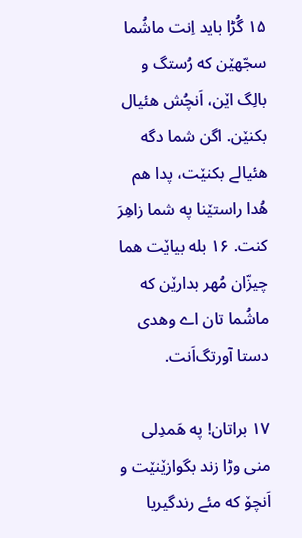۱۵ گُڑا باید اِنت ماشُما سجّهێن که رُستگ و بالِگ اێن، اَنچُش هئیال بکنێن. اگن شما دگه هئیالے بکنێت، پدا هم هُدا راستێنا په شما زاهِرَ کنت. ۱۶ بله بیاێت هما چیزّان مُهر بدارێن که ماشُما تان اے وهدی دستا آورتگ‌اَنت.

۱۷ براتان! په هَمدِلی منی وڑا زند بگوازێنێت و اَنچۆ که مئے رندگیریا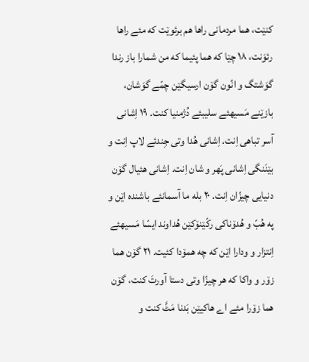کنێت، هما مردمانی راها هم برئوێت که مئے راها رئوَنت، ۱۸ چێا که هما پئیما که من شمارا باز رندا گوَشتگ و انّون گۆن ارسیگێن چمّے گوَشان، بازێنے مَسیهئے سلیبئے دُژمنیا کنت. ۱۹ اِشانی آسر تباهی اِنت. اِشانی هُدا وتی جِندئے لاپ اِنت و بێنَنگی اِشانی پَهر و شان اِنت. اِشانی هئیال گۆن دنیایی چیزّان اِنت. ۲۰ بله ما آسمانئے باشنده اێن و په هُبّ و هُدۆناکی رکّێنۆکێن هُداوند ایسّا مَسیهئے اِنتزار و ودارا اێن که چه همۆدا کئیت. ۲۱ گۆن هما زۆر و واکا که هر چیزّا وتی دستا آورتَ کنت، گۆن هما زۆرا مئے اے هاکیێن بَدنا مَٹَّ کنت و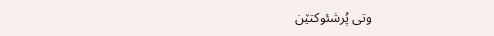وتی پُرشئوکتێن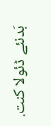بَدنئے ڈئولا کنت.